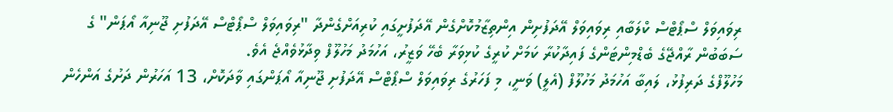ރިވައިވަލް ސްޕޯޓްސް ކްލަބާއި ރިވައިވަލް އޭދަފުށިން އިންތިޒާމުކޮށްގެން އޭދަފުށީގައި ކުރިއަށްގެންދާ "ރިވައިވަލް ސްޕޯޓްސް އޭދަފުށި ޖޫނިއާ އޯޕަން" ގެ ސަބަބުން ރާއްޖޭގެ ބެޑްމިންޓަންގެ ފައިދާކުރާ ކަމަށް ކުރީގެ ކުޅިވަރާ ބެހޭ ވަޒީރު، އަހުމަދު މަހުލޫފް ވިދާޅުވެއްޖެ އެވެ.
މަހުލޫފްގެ ދަރިފުޅު، ލައިބާ އަހުމަދު މަހުލޫފް (އެލީ) ވަނީ، މި ފަހަރުގެ ރިވައިވަލް ސްޕޯޓްސް އޭދަފުށި ޖޫނިއާ އޯޕަންގައި ވާދަކޮށް، 13 އަހަރުން ދަށުގެ އަންހެން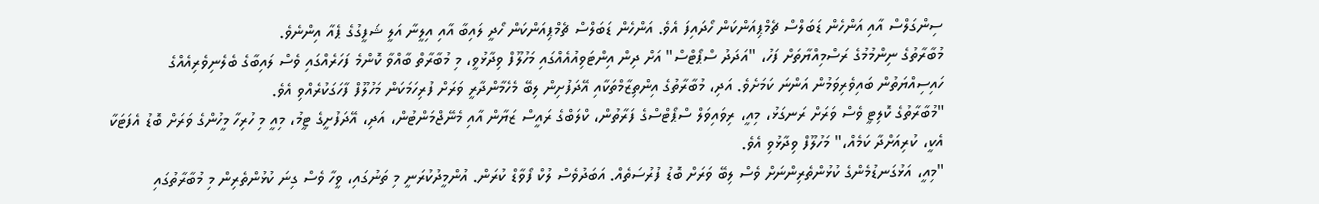ސިންގަލްސް އާއި އަންހެން ޑަބަލްސް ޗެމްޕިއަންކަން ހޯދައިފަ އެވެ. އަންހެން ޑަބަލްސް ޗެމްޕިއަންކަން ހޯދީ ލައިބާ އާއި އިލީނާ އަލީ ޝަފީގުގެ ޕެއާ އިންނެވެ.
މުބާރާތުގެ ނިންމުމުގެ ރަސްމިއްޔާތަށް ފަހު، "އަދަދު ސްޕޯޓްސް" އަށް ދިން އިންޓަވިއުއެއްގައި މަހުލޫފް ވިދާޅުވީ، މި މުބާރާތް ބާއްވާ ކޮންމެ ފަހަރެއްގައި ވެސް ލައިބާގެ ބެލެނިވެރިއެއްގެ ހައިސިއްޔަތުން ބައިވެރިވަމުން އަންނަ ކަމަށެވެ. އަދި، މުބާރާތުގެ އިންތިޒާމްތަކާއި އޭދަފުށިން ލިބޭ މެހެމާންދާރީ ވަރަށް ފުރިހަމަކަން މަހުލޫފް ފާހަގަކުރެއްވި އެވެ.
"މުބާރާތުގެ ކޮލިޓީ ވެސް ވަރަށް ރަނގަޅު، މިއީ، ރިވައިވަލް ސްޕޯޓްސްގެ ފަރާތުން، ކްލަބްގެ ރައީސް ޒަޔާން އާއި މެނޭޖްމަންޓުން، އަދި، އޭދަފުށީގެ ޓީމު، މިއީ މި ހުރިހާ މީހުންގެ ވަރަށް ބޮޑު އެފަޓަކާ އެކީ، ކުރިއަށްދާ ކަމެއް،" މަހުލޫފް ވިދާޅުވި އެވެ.
"މިއީ، އަޅުގަނޑުމެންގެ ކުޅުންތެރިންނަށް ވެސް ލިބޭ ވަރަށް ބޮޑު ފުރުސަތެއް. އަބަދުވެސް ލުކް ފޯވާޑް ކުރަން. އުންމީދުކުރަނީ މި ތަނުގައި، ވީހާ ވެސް ގިނަ ކުޅުންތެރިން މި މުބާރާތުގައި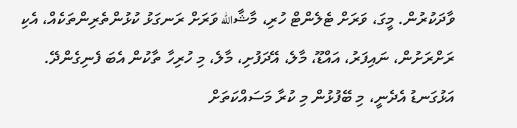ވާދަކުރުން. މީގަ، ވަރަށް ޓެލެންޓް ހުރި، މާޝާالله ވަރަށް ރަނގަޅު ކުޅުންތެރިންތަކެއް، އެކި ރަށްރަށުން، ނައިފަރު، އައްޑޫ، މާލެ، އޭދަފުށި، މާލެ، މި ހުރިހާ ތާކުން އެބަ ފެނިގެންދޭ. އަޅުގަނޑު އެދެނީ، މި ބޭފުޅުން މި ކުރާ މަސައްކަތަށް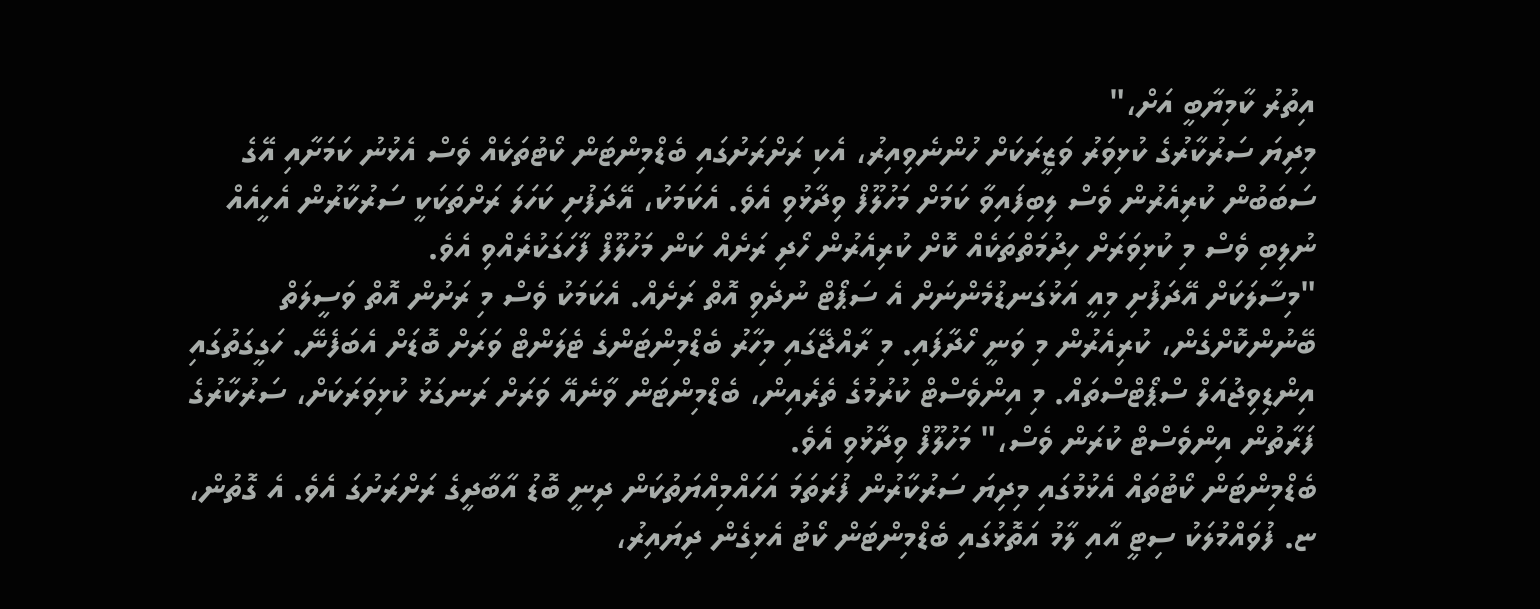އިތުރު ކާމިޔާބީ އަށް،"
މިދިޔަ ސަރުކާރުގެ ކުޅިވަރު ވަޒީރަކަށް ހުންނެވިއިރު، އެކި ރަށްރަށުގައި ބެޑްމިންޓަން ކޯޓުތަކެއް ވެސް އެޅުނު ކަމަށާއި އޭގެ ސަބަބުން ކުރިއެރުން ވެސް ލިބިފައިވާ ކަމަށް މަހުލޫފް ވިދާޅުވި އެވެ. އެކަމަކު، އޭދަފުށި ކަހަލަ ރަށްތަކަކީ ސަރުކާރުން އެހީއެއް ނުލިބި ވެސް މި ކުޅިވަރަށް ހިދުމަތްތަކެއް ކޮށް ކުރިއެރުން ހޯދި ރަށެއް ކަން މަހުލޫފް ފާހަގަކުރެއްވި އެވެ.
"މިސާލަކަށް އޭދަފުށި މިއީ އަޅުގަނޑުމެންނަށް އެ ސަޕޯޓް ނުދެވި އޮތް ރަށެއް. އެކަމަކު ވެސް މި ރަށުން އޮތް ވަސީލަތް ބޭނުންކޮށްގެން، ކުރިއެރުން މި ވަނީ ހޯދާފައި. މި ރާއްޖޭގައި މިހާރު ބެޑްމިންޓަންގެ ޓެލަންޓް ވަރަށް ބޮޑަށް އެބަފެނޭ. ހަގީގަތުގައި އިންޑިވިޖުއަލް ސްޕޯޓްސްތައް. މި އިންވެސްޓް ކުރުމުގެ ތެރެއިން، ބެޑްމިންޓަން ވާނެއޭ ވަރަށް ރަނގަޅު ކުޅިވަރަކަށް، ސަރުކާރުގެ ފަރާތުން އިންވެސްޓް ކުރަން ވެސް،" މަހުލޫފް ވިދާޅުވި އެވެ.
ބެޑްމިންޓަން ކޯޓުތައް އެޅުމުގައި މިދިޔަ ސަރުކާރުން ފުރަތަމަ އަހައްމިއްޔަތުކަން ދިނީ ބޮޑު އާބާދީގެ ރަށްރަށުގަ އެވެ. އެ ގޮތުން، ޏ. ފުވައްމުލަކު ސިޓީ އާއި ލާމު އަތޮޅުގައި ބެޑްމިންޓަން ކޯޓު އެޅިގެން ދިޔައިރު،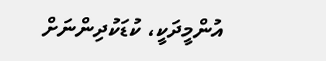އުންމީދަކީ، ކުޑަކުދިންނަށް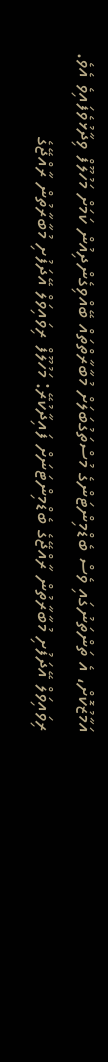އަމާޒުކޮށް، އެ ތަންތަނުގައި ވެސް ބެޑްމިންޓަންގެ މުސްތަގުބަލަށް މުބާރާތްތައް ބޭއްވިގެންދިއުން ކަމަށް މަހުލޫފް ވިދާޅުވެފައިވެ އެވެ.
ރިވައިވަލް އޭދަފުށި މުބާރާތުން ރާއްޖޭގެ ބެޑްމިންޓަނަށް ފައިދާކުރޭ: މަހުލޫފް ރިވައިވަލް އޭދަފުށި މުބާރާތުން ރާއްޖޭގެ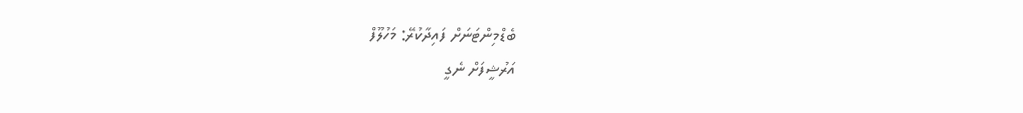ބެޑްމިންޓަނަށް ފައިދާކުރޭ: މަހުލޫފް
އަރުޝީފަށް ނެގީ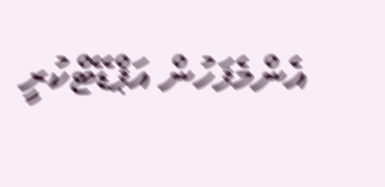އެންމެފަހުން އަޕްޑޭޓްކުރީ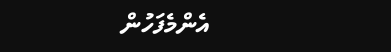އެންމެފަހުން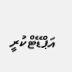އަޕްޑޭޓްކުރީ